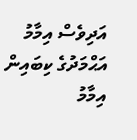އަދިވެސް އިމާމު އަޙްމަދުގެ ކިބައިން އިމާމު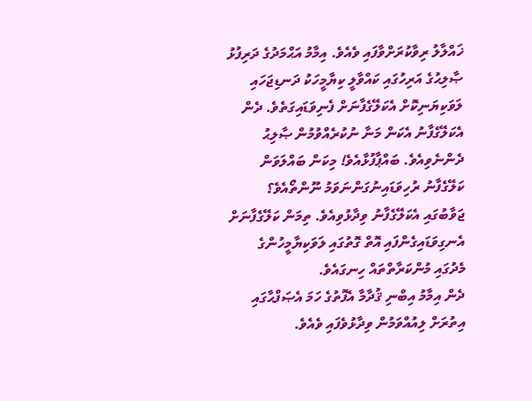ޚައްލާލު ރިވާކުރަށްވާފައި ވެއެވެ. އިމާމު އަޙްމަދުގެ ދަރިފުޅު ޞާލިޙުގެ އަރިހުގައި ކައްވާލީ ކިޔާމީހަކު ދަނޑިޖަހައި ލަވަކިޔަނިކޮށް އެކަލޭގެފާނަށް ފެނިވަޑައިގަތެވެ. ދެން އެކަލޭގެފާނު އެކަން މަނާ ނުކުރެއްވުމުން ޞާލިޙު ދެންނެވިއެވެ. ބައްޕާފުޅާއެވެ! މިކަން ބައްލަވަން ކަލޭގެފާނު ރުހިވަޑައިނުގަންނަވަމު ނޫންތޯއެވެ؟ ޖަވާބުގައި އެކަލޭގެފާނު ވިދާޅުވިއެވެ. ތިމަން ކަލޭގެފާނަށް އެނގިވަޑައިގެންފައި އޮތް ގޮތުގައި ލަވަކިޔާމީހުންގެ މެދުގައި މުންކަރާތްތައް ހިނގައެވެ.
ދެން އިމާމު އިބްނި ޤުދާމާ އެފޮތުގެ ހަމަ އެޞަފްޙާގައި އިތުރަށް ލިއުއްވަމުން ވިދާޅުވެފައި ވެއެވެ.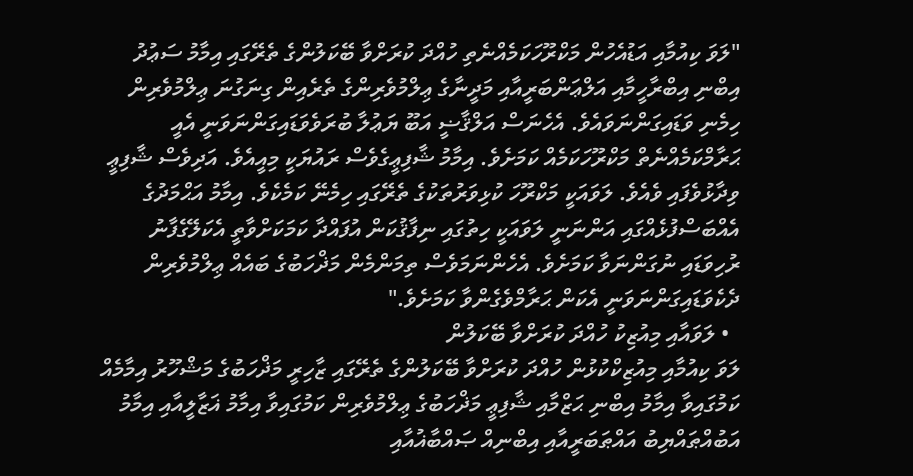"ލަވަ ކިއުމާއި އަޑުއެހުން މަކްރޫހަކަމެއްނެތި ހުއްދަ ކުރަށްވާ ބޭކަލުންގެ ތެރޭގައި އިމާމު ސަޢުދު އިބްނި އިބްރާހީމާއި އަލްޢަންބަރީއާއި މަދީނާގެ ޢިލްމުވެރިންގެ ތެރެއިން ގިނަގުނަ ޢިލްމުވެރިން ހިމެނި ވަޑައިގަންނަވައެވެ. އެހެނަސް އަލްޤާޟީ އަބޫ ޔަޢުލާ ބުރަވެވަޑައިގަންނަވަނީ އެއީ ޙަރާމްކަމެއްނެތް މަކްރޫހަކަމެއް ކަމަށެވެ. އިމާމު ޝާފިޢީގެވެސް ރައުޔަކީ މިއީއެވެ. އަދިވެސް ޝާފިޢީ ވިދާޅުވެފައި ވެއެވެ. ލަވައަކީ މަކްރޫހަ ކުޅިވަރުތަކުގެ ތެރޭގައި ހިމެނޭ ކަމެކެވެ. އިމާމު އަޙްމަދުގެ އެއްބަސްފުޅެއްގައި އަންނަނީ ލަވައަކީ ހިތުގައި ނިފާޤުކަން އުފައްދާ ކަމަކަށްވާތީ އެކަލޭގެފާނު ރުހިވަޑައި ނުގަންނަވާ ކަމަށެވެ. އެހެންނަމަވެސް ތިމަންމެން މަޛްހަބުގެ ބައެއް ޢިލްމުވެރިން ދެކެވަޑައިގަންނަވަނީ އެކަން ޙަރާމްވެގެންވާ ކަމަށެވެ."
  • ލަވައާއި މިއުޒިކު ހުއްދަ ކުރަށްވާ ބޭކަލުން
ލަވަ ކިއުމާއި މިއުޒިކްކުޅުން ހުއްދަ ކުރަށްވާ ބޭކަލުންގެ ތެރޭގައި ޒާހިރީ މަޛްހަބުގެ މަޝްހޫރު އިމާމެއް ކަމުގައިވާ އިމާމު އިބްނި ޙަޒްމާއި ޝާފިޢީ މަޛްހަބުގެ ޢިލްމުވެރިން ކަމުގައިވާ އިމާމު ޣަޒާލީއާއި އިމާމު އަބުއްޠައްޔިބު އައްޠަބަރީއާއި އިބްނިއް ޞައްބާޣުއާއި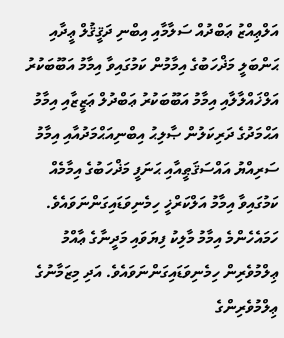އަލްޢިއްޒު ޢަބްދުއް ސަލާމާއި އިބްނި ދަޤީޤުލް ޢީދާއި ޙަންބަލީ މަޛްހަބުގެ އިމާމުން ކަމުގައިވާ އިމާމު އަބޫބަކުރު އަލްޚައްލާލާއި އިމާމު އަބޫބަކުރު ޢަބްދުލް ޢަޒީޒާއި އިމާމު އަޙްމަދުގެ ދަރިކަލުން ޞާލިޙު އިބްނިއަޙްމަދުއާއި އިމާމު ސަރިއްޔު އައްސަޤަޠީއާއި ޙަނަފީ މަޛްހަބުގެ އިމާމެއް ކަމުގައިވާ އިމާމު އަލްކަރްޚީ ހިމެނިވަޑައިގަންނަވައެވެ. ހަމައެހެންމެ އިމާމު މާލިކު ފިޔަވައި މަދީނާގެ ޢާއްމު ޢިލްމުވެރިން ހިމެނިވަޑައިގަންނަވައެވެ. އަދި މިޒަމާނުގެ ޢިލްމުވެރިންގެ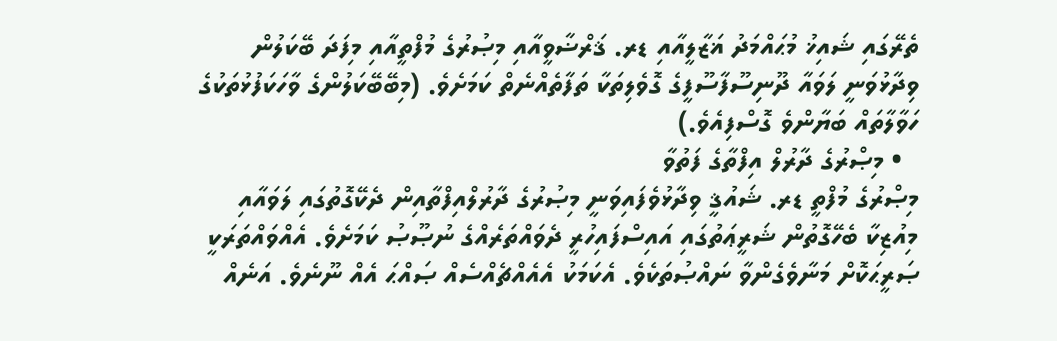ތެރޭގައި ޝައިޚު މުޙައްމަދު ޣަޒާލީއާއި ޑރ. ޤަރްޟާވީއާއި މިޞުރުގެ މުފްތީއާއި މިފަދަ ބޭކަލުން ވިދާޅުވަނީ ލަވައާ ދޫނިސޫފާސޫފީގެ ގޮވެލިތަކާ ތަފާތެއްނެތް ކަމަށެވެ. (މިބޭބޭކަލުންގެ ވާހަކަފުޅުތަކުގެ ހަވާލާތައް ބަޔާންވެ ގޮސްފިއެވެ.)
  • މިޞްރުގެ ދާރުލް އިފްތާގެ ފަތުވާ
މިޞްރުގެ މުފްތީ ޑރ. ޝައުޤީ ވިދާޅުވެފައިވަނީ މިޞުރުގެ ދާރުލްއިފްތާއިން ދެކޭގޮތުގައި ލަވައާއި މިއުޒިކާ ބެހޭގޮތުން ޝަރީޢަތުގައި އައިސްފައިހުރީ ދެވައްތަރެއްގެ ނުޞޫޞު ކަމަށެވެ. އެއްވައްތަރަކީ ޞަރީޙަކޮށް މަނާވެގެންވާ ނައްޞުތަކެވެ. އެކަމަކު އެއެއްޗެއްސެއް ޞައްޙަ އެއް ނޫނެވެ. އަނެއް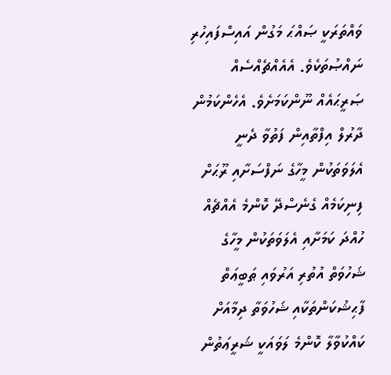ވައްތަރަކީ ޞައްޙަ މަގުން އައިސްފައިހުރި ނައްޞުތަކެވެ. އެއެއްޗެއްސެއް ޞަރީޙައެއް ނޫންކަމަށެވެ. އެހެންކަމުން ދާރުލް އިފްތާއިން ފަތުވާ ދެނީ އެލަވަތަކުން މީހާގެ ނަފްސަށާއި ރޫޙަށް ފިނިކަމެއް ގެނެސްދޭ ކޮންމެ އެއްޗެއް ހުއްދަ ކަމަށާއި އެލަވަތަކުން މީހާގެ ޝަހުވަތް އުތުރި އަރުވައި ޠަބީޢަތް ފާޙިޝުކަންތަކާއި ޝަހުވަތާ ދިމާއަށް ކައްކުވާލާ ކޮންމެ ލަވައަކީ ޝަރީޢަތުން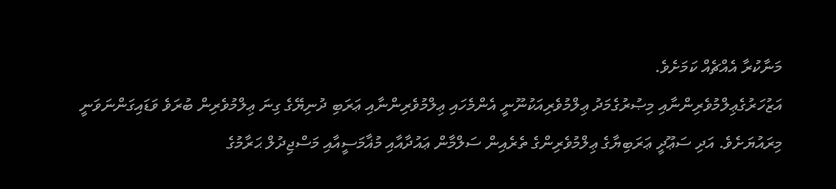މަނާކުރާ އެއްޗެއް ކަމަށެވެ.
އަޒުހަރުގެޢިލްމުވެރިންނާއި މިޞުރުގެމަދު ޢިލްމުވެރިއަކުނޫނީ އެންމެހައި ޢިލްމުވެރިންނާއި ޢަރަބި ދުނިޔޭގެ ގިނަ ޢިލްމުވެރިން ބުރަވެ ވަޑައިގަންނަވަނީ މިރައުޔަށެވެ. އަދި ސަޢޫދީ ޢަރަބިޔާގެ ޢިލްމުވެރިންގެ ތެރެއިން ސަލްމާން ޢައުދާއާއި މުޣާމަސީއާއި މަސްޖިދުލް ޙަރާމުގެ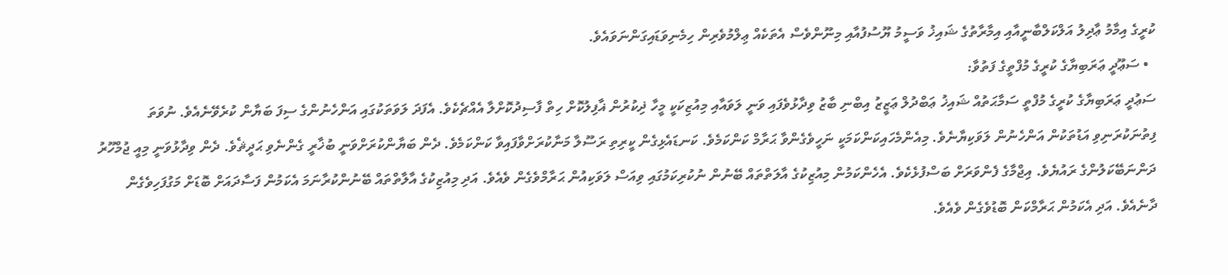ކުރީގެ އިމާމު ޢާދިލު އަލްކަލްބާނީއާއި އިމާރާތުގެ ޝައިޚު ވަސީމު ޔޫސުފުއާއި މިނޫންވެސް އެތަކެއް ޢިލްމުވެރިން ހިމެނިވަޑައިގަންނަވައެވެ.
  • ސަޢޫދީ ޢަރަބިޔާގެ ކުރީގެ މުފްތީގެ ފަތުވާ:
ސަޢުދީ ޢަރަބިޔާގެ ކުރީގެ މުފްތީ ސަމާޙަތުއް ޝައިޚު ޢަބްދުލް ޢަޒީޒު އިބްނި ބާޒު ވިދާޅުވެފައި ވަނީ ލަވައާއި މިއުޒިކަކީ މީހާ ޛިކުރުން ޣާފިލުކޮށް ހިތް ފާސިދުކޮށްލާ އެއްޗެކެވެ. އެފަދަ ލަވަތަކުގައި އަންހެނުންގެ ސިފަ ބަޔާން ކުރެވޭނެއެވެ. ނުވަތަ ފިތުނަކުރަނިވި އަޑުތަކުން އަންހެނުން ލަވަކިޔާނެވެ. މިއެންމެހައިކަންކަމަކީ ނަހީވެގެންވާ ޙަރާމް ކަންކަމެވެ. ކަނޑައެޅިގެން ކީރިތި ރަސޫލާ މަނާކުރަށްވާފައިވާ ކަންކަމެވެ. ދެން ބަޔާންކުރަށްވަނީ ބުޚާރީ ގެންނެވި ޙަދީޘެވެ. ދެން ވިދާޅުވަނީ މިއީ ޖުމްހޫރު ދަންނަބޭކަލުންގެ ރައުޔެވެ. އިޖްމާގެ ފެންވަރަށް ބަސްފުޅެކެވެ. އެހެންކަމުން މިއުޒިކުގެ އާލަތްތައް ބޭނުން ނުކުރިކަމުގައި ވިއަސް ލަވަކިއުން ޙަރާމްވެގެން ވެއެވެ. އަދި މިއުޒިކުގެ އާލާތްތައް ބޭނުންކުރާނަމަ އެކަމުން ފަސާދައަށް ބޮޑަށް މަގުފަހިވެގެން ދާނެއެވެ. އަދި އެކަމުން ޙަރާމްކަން ބޮޑުވެގެން ވެއެވެ.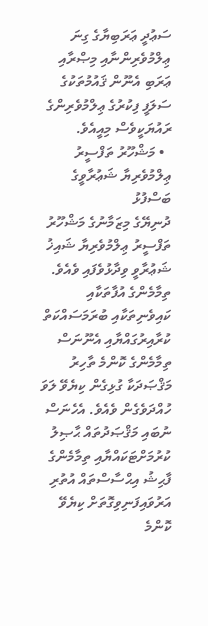ސަޢުދީ ޢަރަބިޔާގެ ގިނަ ޢިލްމުވެރިންނާއި މިޞްރާއި ޢަރަބި އެނޫން ޤައުމުތަކުގެ ސަލަފީ ފިކުރުގެ ޢިލްމުވެރިންގެ ރައުޔަކީވެސް މިއީއެވެ.
  • މަޝްހޫރު ތަފްސީރު ޢިލްމުވެރިޔާ ޝަޢުރާވީގެ ބަސްފުޅު
ދުނިޔޭގެ މިޒަމާނުގެ މަޝްހޫރު ތަފްސީރު ޢިލްމުވެރިޔާ ޝައިޚު ޝަޢުރާވީ ވިދާޅުވެފައި ވެއެވެ. ތިމާމެންގެ އުފާތަކާއި ކައިވެނިތަކާއި ބުރަމަސައްކަތް ކުރާއިރުގައްޔާއި އެނޫނަސް ތިމާމެންގެ ކޮންމެ ތާހިރު މަޤްޞަދަކާ ގުޅިގެން ކިޔެވޭ ލަވަ ހުއްދަވެގެން ވެއެވެ. އެހެނަސް ނުބައި މަޤްޞަދުތައް ޙާޞިލު ކުރުމަށްޓަކައްޔާއި ތިމާމެންގެ ފާޙިޝު އިޙްސާސްތައް އުތުރި އަރުވައިފަނިވިގޮތަށް ކިޔެވޭ ކޮންމެ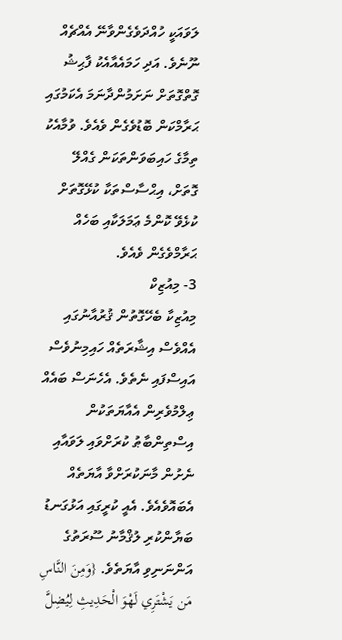ލަވައަކީ ހުއްދަވެގެންވާނޭ އެއްޗެއް ނޫނެވެ. އަދި ހަމައެއާއެކު ފާޙިޝު ގޮތްގޮތަށް ނަށަމުންދާނަމަ އެކަމުގައި ޙަރާމްކަން ބޮޑުވެގެން ވެއެވެ. ވުމާއެކު ތިމާގެ ހައިބަވަންތަކަން ގެއްލޭ ގޮތަށް، އިޙްސާސްތަކާ ކުޅޭގޮތަށް ކުޅެވޭ ކޮންމެ ޢަމަލަކާއި ބަހެއް ޙަރާމްވެގެން ވެއެވެ.
3- މިއުޒިކް
މިއުޒިކާ ބެހޭގޮތުން ޤުރުއާނުގައި އެއްވެސް އިޝާރަތެއް ހައިމިނުވެސް އައިސްފައި ނެތެވެ. އެހެނަސް ބައެއް ޢިލްމުވެރިން އެއާޔަތަކުން އިސްތިންބާޠު ކުރަށްވައި ލަވައާއި ނެށުން މާނަކުރަށްވާ އާޔަތެއް އެބައޮވެއެވެ. އެއީ ކުރީގައި އަޅުގަނޑު ބަޔާންކުރި ލުޤްމާނު ސޫރަތުގެ އަންނަނިވި އާޔަތެވެ. {وَمِنَ النَّاسِ مَن يَشْتَرِي لَهْوَ الْحَدِيثِ لِيُضِلَّ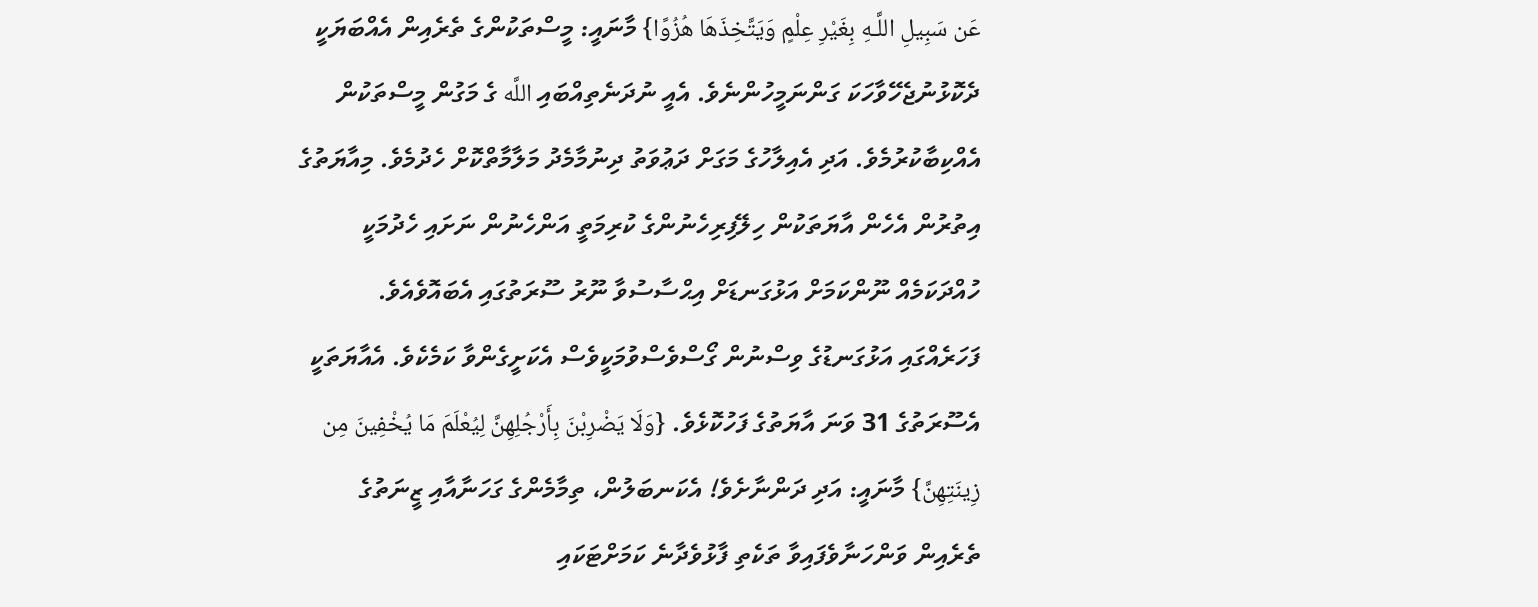عَن سَبِيلِ اللَّـهِ بِغَيْرِ عِلْمٍ وَيَتَّخِذَهَا هُزُوًا} މާނައީ: މީސްތަކުންގެ ތެރެއިން އެއްބަޔަކީ ދެކޮޅުނުޖެހޭވާހަކަ ގަންނަމީހުންނެވެ. އެއީ ނުދަނެތިއްބައި اللَّه ގެ މަގުން މީސްތަކުން އެއްކިބާކުރުމެވެ. އަދި އެއިލާހުގެ މަގަށް ދަޢުވަތު ދިނުމާމެދު މަލާމާތްކޮށް ހެދުމެވެ. މިއާޔަތުގެ އިތުރުން އެހެން އާޔަތަކުން ހިލޭފިރިހެނުންގެ ކުރިމަތީ އަންހެނުން ނަށައި ހެދުމަކީ ހުއްދަކަމެއް ނޫންކަމަށް އަޅުގަނޑަށް އިޙްސާސުވާ ނޫރު ސޫރަތުގައި އެބައޮވެއެވެ. ފަހަރެއްގައި އަޅުގަނޑުގެ ވިސްނުން ގޯސްވެސްވުމަކީވެސް އެކަށީގެންވާ ކަމެކެވެ. އެއާޔަތަކީ އެސޫރަތުގެ 31 ވަނަ އާޔަތުގެ ފަހުކޮޅެވެ. {وَلَا يَضْرِبْنَ بِأَرْجُلِهِنَّ لِيُعْلَمَ مَا يُخْفِينَ مِن زِينَتِهِنَّ} މާނައީ: އަދި ދަންނާށެވެ! އެކަނބަލުން، ތިމާމެންގެ ގަހަނާއާއި ޒީނަތުގެ ތެރެއިން ވަންހަނާވެފައިވާ ތަކެތި ފާޅުވެދާނެ ކަމަށްޓަކައި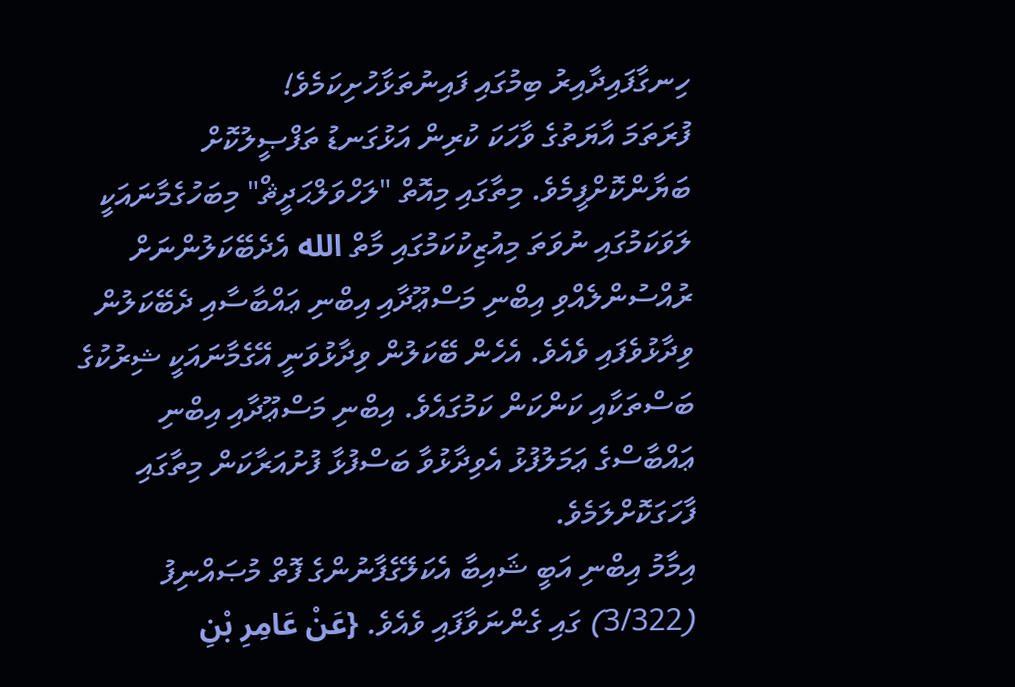ހިނގާފައިދާއިރު ބިމުގައި ފައިނުތަޅާހުށިކަމެވެ!
ފުރަތަމަ އާޔަތުގެ ވާހަކަ ކުރިން އަޅުގަނޑު ތަފްޞީލުކޮށް ބަޔާންކޮށްފީމެވެ. މިތާގައި މިއޮތް "ލަހްވަލްޙަދީޘް" މިބަހުގެމާނައަކީ ލަވަކަމުގައި ނުވަތަ މިއުޒިކުކަމުގައި މާތް الله އެދެބޭކަލުންނަށް ރުއްސުންލެއްވި އިބްނި މަސްޢޫދާއި އިބްނި ޢައްބާސާއި ދެބޭކަލުން ވިދާޅުވެފައި ވެއެވެ. އެހެން ބޭކަލުން ވިދާޅުވަނީ އޭގެމާނައަކީ ޝިރުކުގެ ބަސްތަކާއި ކަންކަން ކަމުގައެވެ. އިބްނި މަސްޢޫދާއި އިބްނި ޢައްބާސްގެ ޢަމަލުފުޅު އެވިދާޅުވާ ބަސްފުޅާ ފުށުއަރާކަން މިތާގައި ފާހަގަކޮށްލަމެވެ.
އިމާމު އިބްނި އަބީ ޝައިބާ އެކަލޭގެފާނުންގެ ފޮތް މުޞައްނިފު (3/322) ގައި ގެންނަވާފައި ވެއެވެ. {عَنْ عَامِرِ بْنِ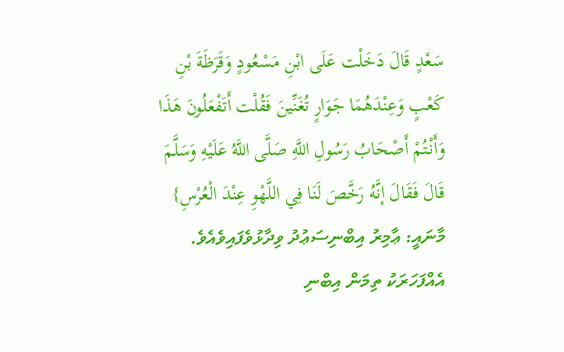سَعْدٍ قَالَ دَخَلْت عَلَى ابْنِ مَسْعُودٍ وَقَرَظَةَ بْنِ كَعْبٍ وَعِنْدَهُمَا جَوَارٍ تُغَنِّينَ فَقُلْت أَتَفْعَلُونَ هَذَا وَأَنْتُمْ أَصْحَابُ رَسُولِ اللَّهِ صَلَّى اللَّهُ عَلَيْهِ وَسَلَّمَ قَالَ فَقَالَ إنَّهُ رَخَّصَ لَنَا فِي اللَّهْوِ عِنْدَ الْعُرْسِ} މާނައީ: ޢާމިރު އިބްނިސަޢުދު ވިދާޅުވެފައިވެއެވެ. އެއްފަހަރަކު ތިމަން އިބްނި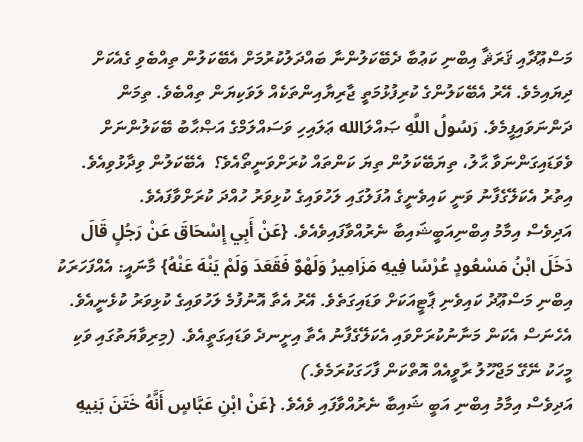މަސްޢޫދާއި ޤަރަޘާ އިބްނި ކަޢުބާ ދެބޭކަލުންނާ ބައްދަލުކުރުމަށް އެބޭކަލުން ތިއްބެވި ގެއެކަށް ދިޔައިމެވެ. އޭރު އެބޭކަލުންގެ ކުރިފުޅުމަތީ ޖާރިޔާއިންތަކެއް ލަވަކިޔަން ތިއްބެވެ. ތިމަން ދަންނަވައިފީމެވެ. رَسُولُ اللَّهِ ޞައްލަالله ޢަލައިހި ވަސައްލަމްގެ އަޞްޙާބު ބޭކަލުންނަށް ވެވަޑައިގަންނަވާ ޙާލު، ތިޔަބޭކަލުން ތިޔަ ކަންތައް ކުރަށްވަނީތޯއެވެ؟  އެބޭކަލުން ވިދާޅުވިއެވެ. އިތުރު އެކަލޭގެފާނު ވަނީ ކައިވެނީގެ އުފަލުގައި ލަހުވައިގެ ކުޅިވަރު ހުއްދަ ކުރަށްވާފައެވެ.
އަދިވެސް އިމާމު އިބްނިއަބީޝައިބާ ނެރުއްވާފައިވެއެވެ. {عَنْ أَبِي إِسْحَاقَ عَنْ رَجُلٍ قَالَ دَخَلَ ابْنُ مَسْعُودٍ عُرْسًا فِيهِ مَزَامِيرُ وَلَهْوٌ فَقَعَدَ وَلَمْ يَنْهَ عَنْهُ} މާނައީ: އެއްފަހަރަކު އިބްނި މަސްޢޫދު ކައިވެނި ޕާޓީއަކަށް ވަޑައިގަތެވެ. އޭރު އެތާ އޮނުފުމެ ލަހުވައިގެ ކުޅިވަރު ކުޅެނީއެވެ. އެހެނަސް އެކަން މަނާނުކުރަށްވައި އެކަލޭގެފާނު އެތާ އިށީނދެ ވަޑައިގަތީއެވެ. (މިރިވާޔަތުގައި ވަކި މީހަކު ނޭގޭ މަޖްހޫލު ރާވީއެއް އޮތްކަން ފާހަގަކުރަމެވެ.)
އަދިވެސް އިމާމު އިބްނި އަބީ ޝައިބާ ނެރުއްވާފައި ވެއެވެ. {عَنْ ابْنِ عَبَّاسٍ أَنَّهُ خَتَنَ بَنِيهِ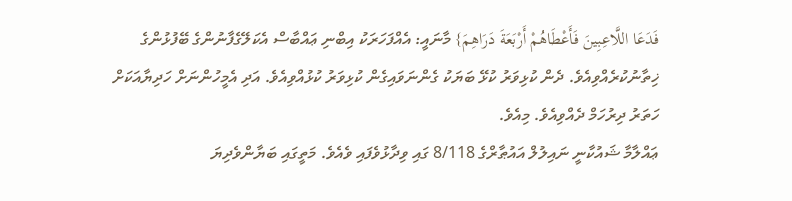فَدَعَا اللَّاعِبِينَ فَأَعْطَاهُمْ أَرْبَعَةَ دَرَاهِمَ} މާނައީ: އެއްފަހަރަކު އިބްނި ޢައްބާސް އެކަލޭގެފާނުންގެ ބޭފުޅުންގެ ޚިތާނުކުރެއްވިއެވެ. ދެން ކުޅިވަރު ކުޅޭ ބަޔަކު ގެންނަވައިގެން ކުޅިވަރު ކުޅުއްވިއެވެ. އަދި އެމީހުންނަށް ހަދިޔާއަކަށް ހަތަރު ދިރުހަމް ދެއްވިއެވެ. މިއެވެ.
ޢައްލާމާ ޝައުކާނީ ނައިލުލް އައުޠާރްގެ 8/118 ގައި ވިދާޅުވެފައި ވެއެވެ. މަތީގައި ބަޔާންވެދިޔަ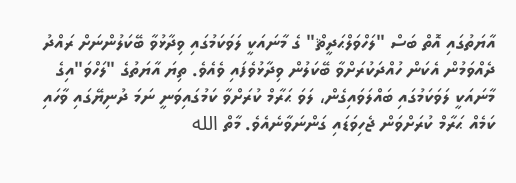އާޔަތުގައި އޮތް ބަސް "ލަހްވަލްޙަދީޘް" ގެ މާނައަކީ ލަވަކަމުގައި ވިދާޅުވާ ބޭކަލުންނަށް ރައްދު ދެއްވަމުން އެކަން ހުއްދަކުރަށްވާ ބޭކަލުން ވިދާޅުވެފައި ވެއެވެ. ތިޔަ އާޔަތުގެ "ލަހްވަ"އިގެ މާނައަކީ ލަވަކަމުގައި ބައްލަވައިގެން، ލަވަ ޙަރާމް ކުރަށްވާ ކަމުގައިވަނީ ނަމަ ދުނިޔޭގައި ވާހައި ކަމެއް ޙަރާމް ކުރަށްވަން ޖެހިވަޑައި ގަންނަވާނެއެވެ. މާތް الله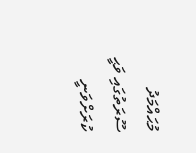މުޙައްމަދު ސޫރަތުގައި ވަޙީ ކުރަށްވަނީ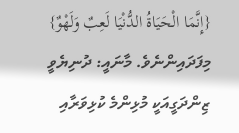{إِنَّمَا الْحَيَاةُ الدُّنْيَا لَعِبٌ وَلَهْوٌ} މިފަދައިންނެވެ. މާނައީ: ދުނިޔެވީ ޒިންދަގީއަކީ މުޅިންމެ ކުޅިވަރާއި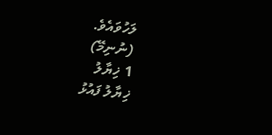ލަހުވައެވެ.
(ނުނިމޭ)
1 ޚިޔާލު
ޚިޔާލު ފައުޅު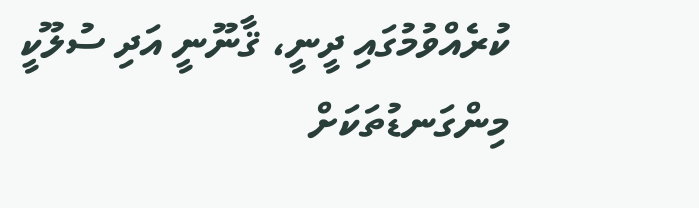ކުރެއްވުމުގައި ދީނީ، ޤާނޫނީ އަދި ސުލޫކީ މިންގަނޑުތަކަށް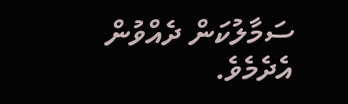ސަމާލުކަން ދެއްވުން އެދެމެވެ.